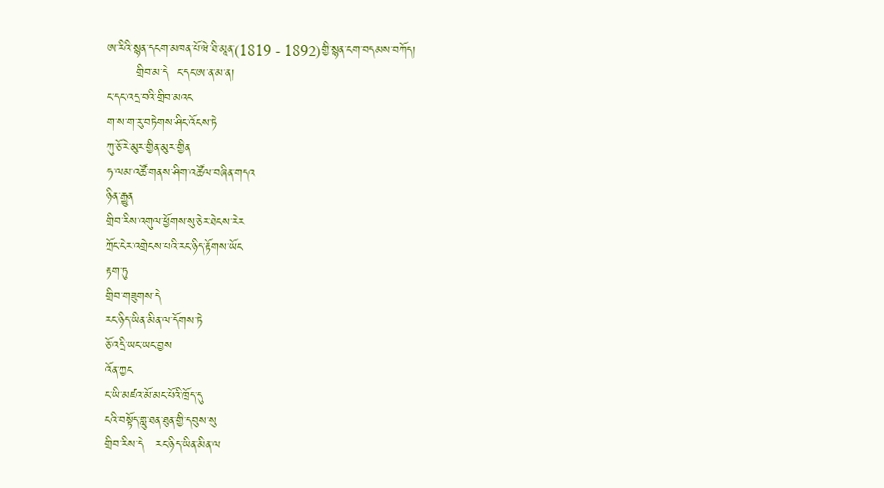ཨ་རིའི་སྙན་དངག་མཁན་པོ་ཝེ་ཐི་མཱན་(1819 - 1892)གྱི་སྙན་ངག་བདམས་བཀོད།
       གྲིབ་མ་དེ  ང་དང་ཨ་ན་མ་ན།
ང་དང་འདྲ་བའི་གྲིབ་མའང
ག་ས་ག་རུ་བཏེགས་ཤིང་འོངས་ཏེ
ཀུ་ཅོ་རེ་མུར་གྱིན་མུར་གྱིན
ཧ་ལམ་འཚོ་གནས་ཤིག་འཚོལ་བཞིན་གདའ
ཉིན་རྒྱུན
གྲིབ་རིས་འགུལ་ཕྱོགས་སུ་ཅེར་ཐེངས་རེར
ཀྲོང་ངེར་འགྲེངས་པའི་རང་ཉིད་རྟོགས་ཡོང
རྟག་ཏུ
གྲིབ་གཟུགས་དེ
རང་ཉིད་ཡིན་མིན་ལ་དོགས་ཏེ
ཅོ་འདྲི་ཡང་ཡང་བྱས
འོན་ཀྱང
ང་ཡི་མཛའ་མོ་མང་པོའི་ཁྲོད་དུ
ངའི་བསྟོད་གླུ་ཐན་ཐུན་གྱི་དབུས་སུ
གྲིབ་རིས་དེ   རང་ཉིད་ཡིན་མིན་ལ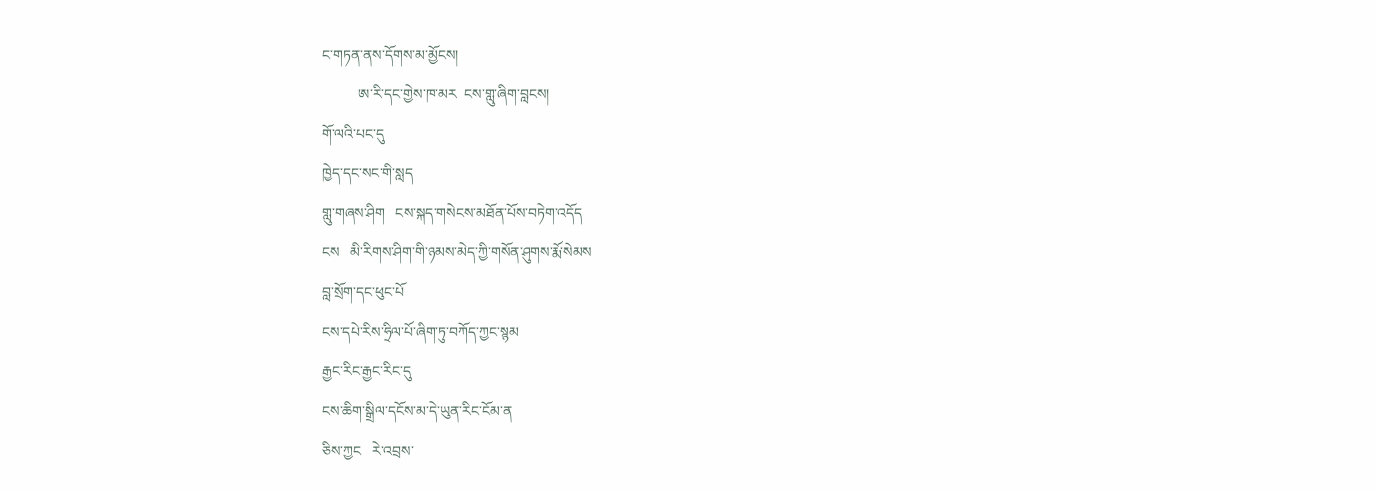ང་གཏན་ནས་དོགས་མ་མྱོངས།
          ཨ་རི་དང་གྱེས་ཁ་མར  ངས་གླུ་ཞིག་བླངས།
གོ་ལའི་པང་དུ
ཁྱེད་དང་སང་གི་སླད
གླུ་གཞས་ཤིག   ངས་སྐད་གསེངས་མཐོན་པོས་བཏེག་འདོད
ངས   མི་རིགས་ཤིག་གི་ཉམས་མེད་ཀྱི་གསོན་ཤུགས་རྨོ་སེམས
བླ་སྲོག་དང་ཕུང་པོ
ངས་དཔེ་རིས་ཧྲིལ་པོ་ཞིག་ཏུ་བཀོད་ཀྱང་སྙམ
རྒྱང་རིང་རྒྱང་རིང་དུ
ངས་ཆིག་སྒྲིལ་དངོས་མ་དེ་ཡུན་རིང་ངོམ་ན
ཅིས་ཀྱང   རེ་འབྲས་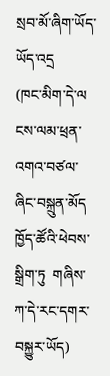སྲབ་མོ་ཞིག་ཡོད་ཡོད་འདྲ
(ཁང་མིག་དེ་ལ  ངས་ལམ་ཕྲན་འགའ་བཙལ་ཞིང་བསྐྲུན་མོད
ཁྱོད་ཚོའི་ཕེབས་སྒྲིག་ཏུ  གཞིས་ཀ་དེ་རང་དགར་བསྐྱུར་ཡོད)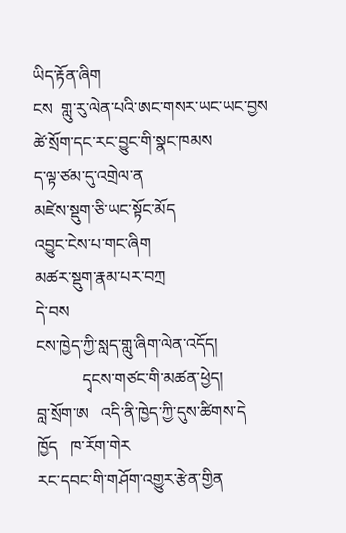ཡིད་རྟོན་ཞིག
ངས  གླུ་རུ་ལེན་པའི་ཨང་གསར་ཡང་ཡང་བྱས
ཚེ་སྲོག་དང་རང་བྱུང་གི་སྣང་ཁམས
ད་ལྟ་ཙམ་དུ་འགྲེལ་ན
མཛེས་སྡུག་ཅི་ཡང་སྟོང་མོད
འབྱུང་ངེས་པ་གང་ཞིག
མཚར་སྡུག་རྣམ་པར་བཀྲ
དེ་བས
ངས་ཁྱེད་ཀྱི་སླད་གླུ་ཞིག་ལེན་འདོད།
           དྭངས་གཙང་གི་མཚན་ཕྱེད།
བླ་སྲོག་ཨ   འདི་ནི་ཁྱེད་ཀྱི་དུས་ཚིགས་དེ
ཁྱོད   ཁ་རོག་གེར
རང་དབང་གི་གཤོག་འགྱུར་རྩེན་གྱིན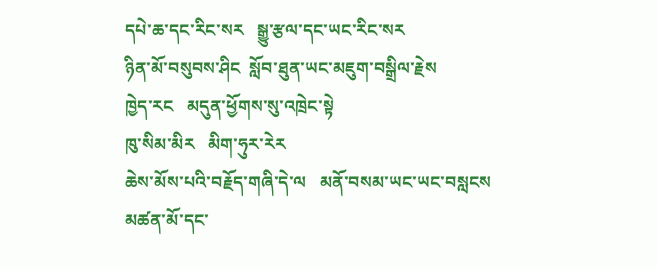དཔེ་ཆ་དང་རིང་སར   སྒྱུ་རྩལ་དང་ཡང་རིང་སར
ཉིན་མོ་བསུབས་ཤིང  སློབ་ཐུན་ཡང་མཇུག་བསྒྲིལ་རྗེས
ཁྱེད་རང   མདུན་ཕྱོགས་སུ་འཁྲེང་སྟེ
ཁུ་སིམ་མིར   མིག་ཧུར་རེར
ཆེས་མོས་པའི་བརྗོད་གཞི་དེ་ལ   མནོ་བསམ་ཡང་ཡང་བསླངས
མཚན་མོ་དང་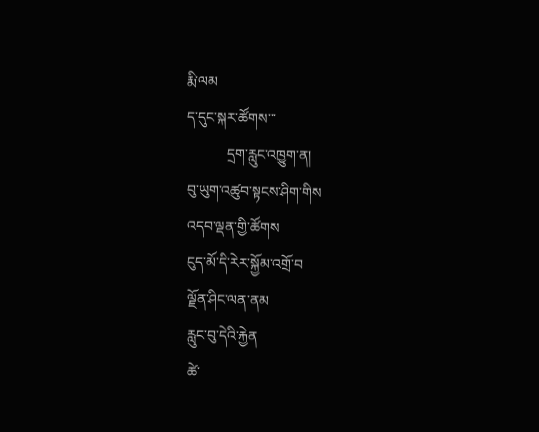རྨི་ལམ
ད་དུང་སྐར་ཚོགས་་་
           དྲག་རླུང་འཁྱུག་ན།
བུ་ཡུག་འཚུབ་སྟངས་ཤིག་གིས
འདབ་ལྡན་གྱི་ཚོགས
ངུད་མོ་དི་རེར་སྐྱོམ་འགྲོ་བ
ལྗོན་ཤིང་ལན་ནམ
རླུང་བུ་དེའི་རྐྱེན
ཚེ་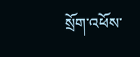སྲོག་འཕོས་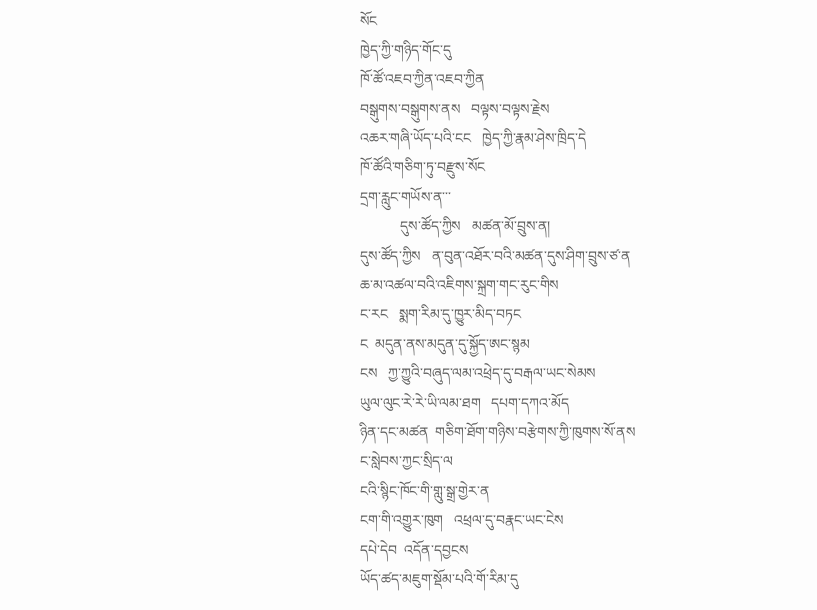སོང
ཁྱེད་ཀྱི་གཉིད་གོང་དུ
ཁོ་ཚོ་འཇབ་ཀྱིན་འཇབ་ཀྱིན
བསྒུགས་བསྒུགས་ནས   བལྟས་བལྟས་རྗེས
འཆར་གཞི་ཡོད་པའི་ངང   ཁྱེད་ཀྱི་རྣམ་ཤེས་ཁྲིད་དེ
ཁོ་ཚོའི་གཅིག་ཏུ་བརྫུས་སོང
དྲག་རླུང་གཡོས་ན་་་
           དུས་ཚོད་ཀྱིས   མཚན་མོ་བྲུས་ན།
དུས་ཚོད་ཀྱིས   ན་བུན་འཐོར་བའི་མཚན་དུས་ཤིག་བྲུས་ཙ་ན
ཆ་མ་འཚལ་བའི་འཇིགས་སྐྲག་གང་རུང་གིས
ང་རང   སྨག་རིམ་དུ་ཁྱུར་མིད་བཏང
ང  མདུན་ནས་མདུན་དུ་སྐྱོད་ཨང་སྙམ
ངས   ཀྱ་ཀྱུའི་བཞུད་ལམ་འཕྲེད་དུ་བརྒལ་ཡང་སེམས
ཡུལ་ལུང་རེ་རེ་ཡི་ལམ་ཐག   དཔག་དཀའ་མོད
ཉིན་དང་མཚན  གཅིག་ཐོག་གཉིས་བརྩེགས་ཀྱི་ཁུགས་སོ་ནས
ང་སླེབས་ཀྱང་སྲིད་ལ
ངའི་སྙིང་ཁོང་གི་གླུ་སྒྲ་གྱེར་ན
ངག་གི་འགྱུར་ཁུག   འཕྲལ་དུ་བརྣང་ཡང་ངེས
དཔེ་དེབ  འདོན་དབྱངས
ཡོད་ཚད་མཇུག་སྡོམ་པའི་གོ་རིམ་དུ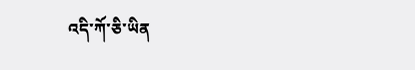འདི་ཀོ་ཅི་ཡིན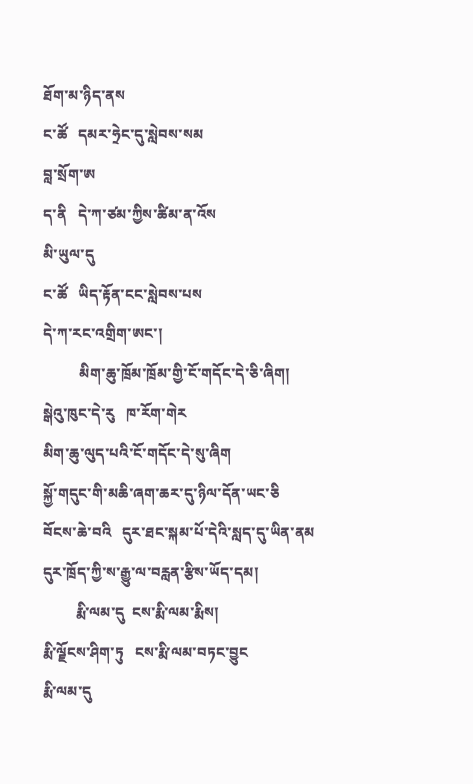ཐོག་མ་ཉིད་ནས
ང་ཚོ   དམར་ཧྲེང་དུ་སླེབས་སམ
བླ་སྲོག་ཨ
ད་ནི   དེ་ཀ་ཙམ་ཀྱིས་ཚིམ་ན་འོས
མི་ཡུལ་དུ
ང་ཚོ   ཡིད་རྟོན་ངང་སླེབས་པས
དེ་ཀ་རང་འགྲིག་ཨང་།
          མིག་ཆུ་ཁྲོམ་ཁྲོམ་གྱི་ངོ་གདོང་དེ་ཅི་ཞིག།
སྒེའུ་ཁུང་དེ་རུ   ཁ་རོག་གེར
མིག་ཆུ་ལུད་པའི་ངོ་གདོང་དེ་སུ་ཞིག
སྐྱོ་གདུང་གི་མཆི་ཞག་ཆར་དུ་ཉིལ་དོན་ཡང་ཅི
བོངས་ཆེ་བའི   དུར་ཐང་སྐམ་པོ་དེའི་སླད་དུ་ཡིན་ནམ
དུར་ཁྲོད་ཀྱི་ས་རྒྱུ་ལ་བརླན་རྩིས་ཡོད་དམ།
         རྨི་ལམ་དུ  ངས་རྨི་ལམ་རྨིས།
རྨི་ལྗོངས་ཤིག་ཏུ   ངས་རྨི་ལམ་བཏང་བྱུང
རྨི་ལམ་དུ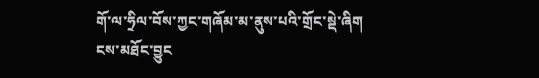གོ་ལ་ཧྲིལ་བོས་ཀྱང་གཞོམ་མ་ནུས་པའི་གྲོང་སྡེ་ཞིག
ངས་མཐོང་བྱུང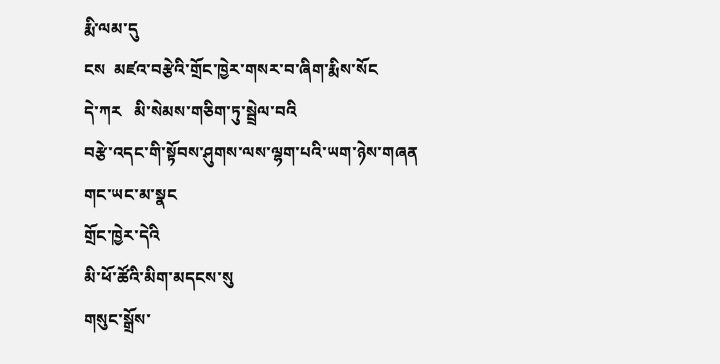རྨི་ལམ་དུ
ངས  མཛའ་བརྩེའི་གྲོང་ཁྱེར་གསར་བ་ཞིག་རྨིས་སོང
དེ་ཀར   མི་སེམས་གཅིག་ཏུ་སྦྲེལ་བའི
བརྩེ་འདང་གི་སྟོབས་ཤུགས་ལས་ལྷག་པའི་ཡག་ཉེས་གཞན
གང་ཡང་མ་སྣང
གྲོང་ཁྱེར་དེའི
མི་ཕོ་ཚོའི་མིག་མདངས་སུ
གསུང་སྒྲོས་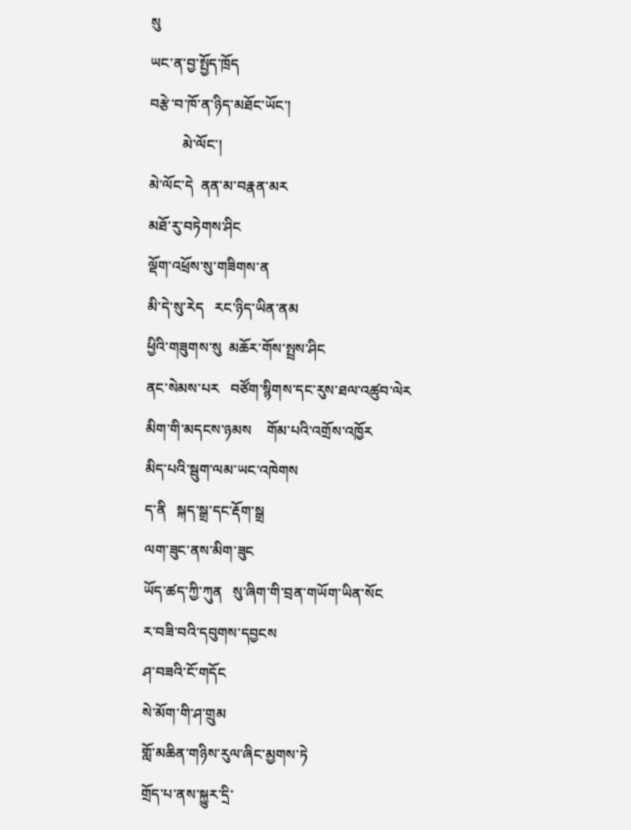སུ
ཡང་ན་བྱ་སྤྱོད་ཁྲོད
བརྩེ་བ་ཁོ་ན་ཉིད་མཐོང་ཡོང་།
         མེ་ལོང་།
མེ་ལོང་དེ  ནན་མ་བརྣན་མར
མཐོ་རུ་བཏེགས་ཤིང
ལྡོག་འཕྲོས་སུ་གཟིགས་ན
མི་དེ་སུ་རེད   རང་ཉིད་ཡིན་ནམ
ཕྱིའི་གཟུགས་སུ  མཆོར་གོས་སྤྲས་ཤིང
ནང་སེམས་པར   བཙོག་སྙིགས་དང་རུས་ཐལ་འཚུབ་ལེར
མིག་གི་མདངས་ཉམས    གོམ་པའི་འགྲོས་འཁྱོར
མིད་པའི་སྦུག་ལམ་ཡང་འཁེགས
ད་ནི   སྐད་སྒྲ་དང་རྡོག་སྒྲ
ལག་ཟུང་ནས་མིག་ཟུང
ཡོད་ཚད་ཀྱི་ཀུན   སུ་ཞིག་གི་བྲན་གཡོག་ཡིན་སོང
ར་བཟི་བའི་དབུགས་དབྱངས
ཤ་བཟའི་ངོ་གདོང
སེ་མོག་གི་ཤ་གྲུམ
གློ་མཆིན་གཉིས་རུལ་ཞིང་མྱགས་ཏེ
གྲོད་པ་ནས་སྐྱུར་དྲི་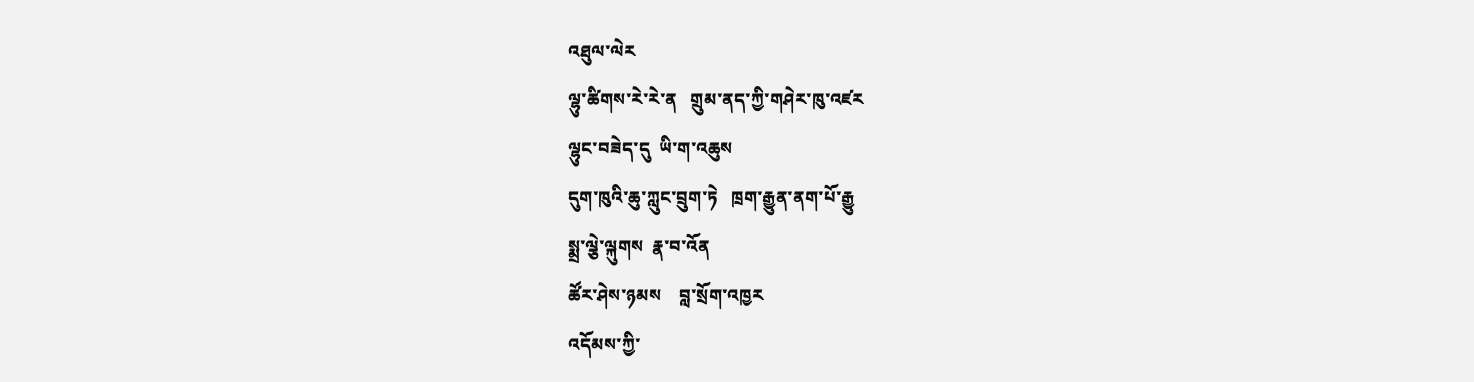འཐུལ་ལེར
ལྷུ་ཚིགས་རེ་རེ་ན   གྲུམ་ནད་ཀྱི་གཤེར་ཁུ་འཛར
ལྷུང་བཟེད་དུ  ཡི་ག་འཆུས
དུག་ཁུའི་ཆུ་ཀླུང་བྲུག་ཏེ   ཁྲག་རྒྱུན་ནག་པོ་རྒྱུ
སྨྲ་ལྕེ་ལྐུགས  རྣ་བ་འོན
ཚོར་ཤེས་ཉམས    བླ་སྲོག་འཁྱར
འདོམས་ཀྱི་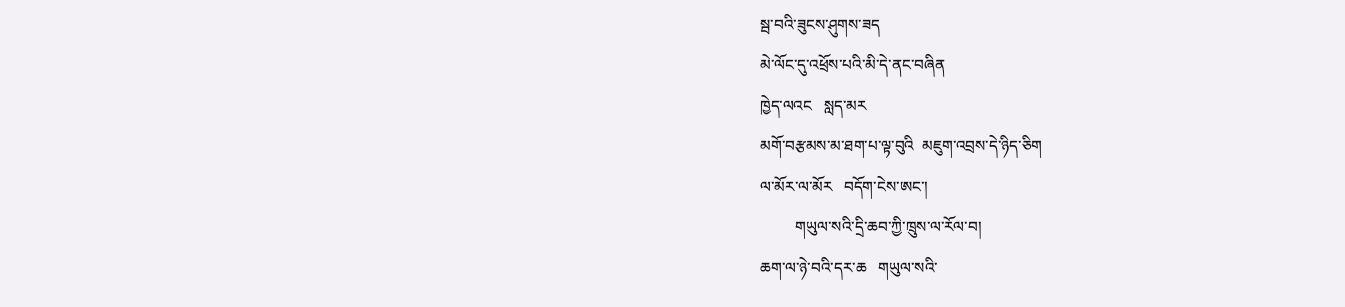སྦ་བའི་ཟུངས་ཤུགས་ཟད
མེ་ལོང་དུ་འཕྲོས་པའི་མི་དེ་ནང་བཞིན
ཁྱེད་ལའང   སླད་མར
མགོ་བརྩམས་མ་ཐག་པ་ལྟ་བུའི  མཇུག་འབྲས་དེ་ཉིད་ཅིག
ལ་མོར་ལ་མོར   བདོག་ངེས་ཨང་།
         གཡུལ་སའི་དྲི་ཆབ་ཀྱི་ཁྲུས་ལ་རོལ་བ།
ཆག་ལ་ཉེ་བའི་དར་ཆ   གཡུལ་སའི་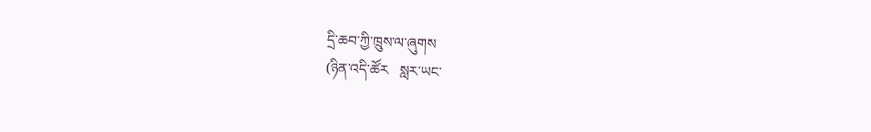དྲི་ཆབ་ཀྱི་ཁྲུས་ལ་ཞུགས
(ཉིན་འདི་ཚོར   སླར་ཡང་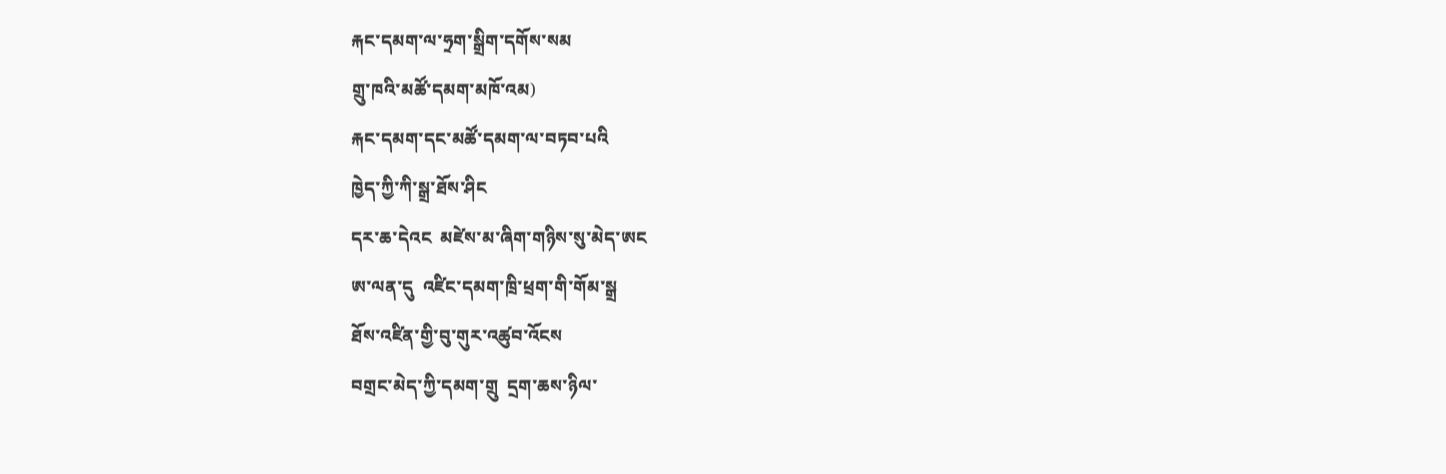རྐང་དམག་ལ་ཧྲག་སྒྲིག་དགོས་སམ
གྲུ་ཁའི་མཚོ་དམག་མཁོ་འམ)
རྐང་དམག་དང་མཚོ་དམག་ལ་བཏབ་པའི
ཁྱེད་ཀྱི་ཀི་སྒྲ་ཐོས་ཤིང
དར་ཆ་དེའང  མཛེས་མ་ཞིག་གཉིས་སུ་མེད་ཨང
ཨ་ལན་དུ  འཛིང་དམག་ཁྲི་ཕྲག་གི་གོམ་སྒྲ
ཐོས་འཛིན་གྱི་བུ་གུར་འཚུབ་འོངས
བགྲང་མེད་ཀྱི་དམག་གྲུ  དྲག་ཆས་ཉིལ་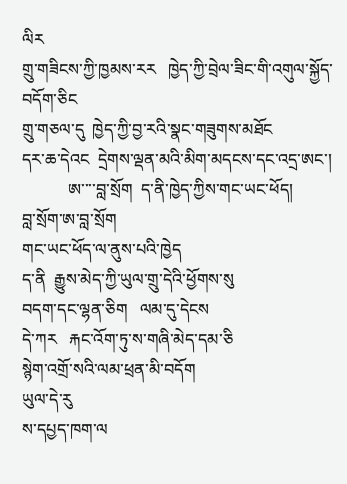ལིར
གྲུ་གཟིངས་ཀྱི་ཁྱམས་རར   ཁྱེད་ཀྱི་བྲེལ་ཟིང་གི་འགུལ་སྐྱོད་བདོག་ཅིང
གྲུ་གཅལ་དུ  ཁྱེད་ཀྱི་བྱ་རའི་སྣང་གཟུགས་མཐོང
དར་ཆ་དེའང  དྲེགས་ལྡན་མའི་མིག་མདངས་དང་འདྲ་ཨང་།
           ཨ་་་་བླ་སྲོག  ད་ནི་ཁྱེད་ཀྱིས་གང་ཡང་ཕོད།
བླ་སྲོག་ཨ་བླ་སྲོག
གང་ཡང་ཕོད་ལ་ནུས་པའི་ཁྱེད
ད་ནི  རྒྱུས་མེད་ཀྱི་ཡུལ་གྲུ་དེའི་ཕྱོགས་སུ
བདག་དང་ལྷན་ཅིག   ལམ་དུ་དེངས
དེ་ཀར   རྐང་འོག་ཏུ་ས་གཞི་མེད་དམ་ཅི
སྙེག་འགྲོ་སའི་ལམ་ཕྲན་མི་བདོག
ཡུལ་དེ་རུ
ས་དཔྱད་ཁག་ལ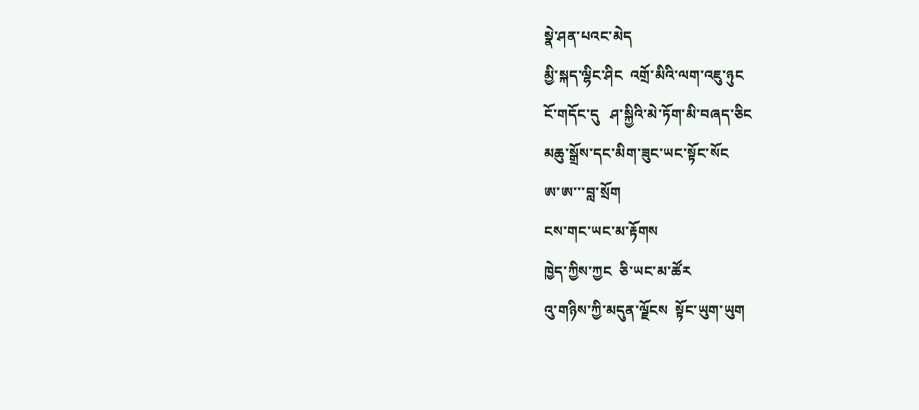སྣེ་ཤན་པའང་མེད
མྱི་སྐད་ལྷིང་ཤིང  འགྲོ་མིའི་ལག་འཇུ་ཉུང
ངོ་གདོང་དུ   ཤ་སྐྱིའི་མེ་ཏོག་མི་བཞད་ཅིང
མཆུ་སྒྲོས་དང་མིག་ཟུང་ཡང་སྟོང་སོང
ཨ་ཨ་་་བླ་སྲོག
ངས་གང་ཡང་མ་རྟོགས
ཁྱེད་ཀྱིས་ཀྱང  ཅི་ཡང་མ་ཚོར
འུ་གཉིས་ཀྱི་མདུན་ལྗོངས  སྟོང་ཡུག་ཡུག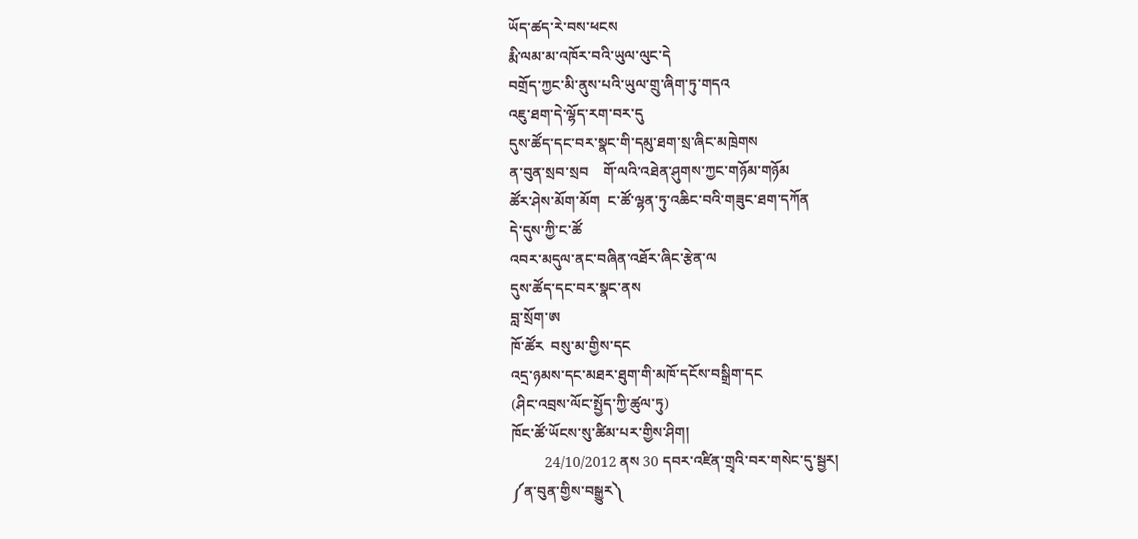ཡོད་ཚད་རེ་བས་ཕངས
རྨི་ལམ་མ་འཁོར་བའི་ཡུལ་ལུང་དེ
བགྲོད་ཀྱང་མི་ནུས་པའི་ཡུལ་གྲུ་ཞིག་ཏུ་གདའ
འཇུ་ཐག་དེ་ལྷོད་རག་བར་དུ
དུས་ཚོད་དང་བར་སྣང་གི་དམུ་ཐག་སྲ་ཞིང་མཁྲེགས
ན་བུན་སྲབ་སྲབ    གོ་ལའི་འཐེན་ཤུགས་ཀྱང་གཉོམ་གཉོམ
ཚོར་ཤེས་མོག་མོག  ང་ཚོ་ལྷན་ཏུ་འཆིང་བའི་གཟུང་ཐག་དཀོན
དེ་དུས་ཀྱི་ང་ཚོ
འབར་མདུལ་ནང་བཞིན་འཐོར་ཞིང་རྩེན་ལ
དུས་ཚོད་དང་བར་སྣང་ནས
བླ་སྲོག་ཨ
ཁོ་ཚོར  བསུ་མ་གྱིས་དང
འདྲ་ཉམས་དང་མཐར་ཐུག་གི་མཁོ་དངོས་བསྒྲིག་དང
(ཤིང་འབྲས་ལོང་སྤྱོད་ཀྱི་ཚུལ་ཏུ)
ཁོང་ཚོ་ཡོངས་སུ་ཚིམ་པར་གྱིས་ཤིག།
         24/10/2012 ནས 30 དབར་འཛིན་གྲྭའི་བར་གསེང་དུ་སྦྱར།
༼ན་བུན་གྱིས་བསྒྱུར༽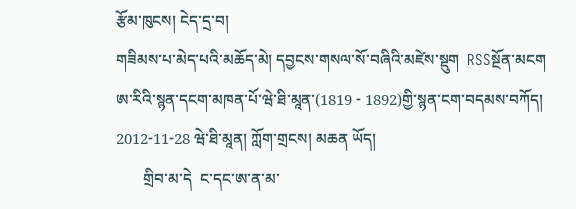རྩོམ་ཁུངས། ངེད་དྲ་བ།
གཟིམས་པ་མེད་པའི་མཆོད་མེ། དབྱངས་གསལ་སོ་བཞིའི་མཛེས་སྡུག  RSSསྔོན་མངག
ཨ་རིའི་སྙན་དངག་མཁན་པོ་ཝེ་ཐི་མཱན་(1819 - 1892)གྱི་སྙན་ངག་བདམས་བཀོད།
2012-11-28 ཝེ་ཐི་མཱན། ཀློག་གྲངས། མཆན ཡོད།
       གྲིབ་མ་དེ  ང་དང་ཨ་ན་མ་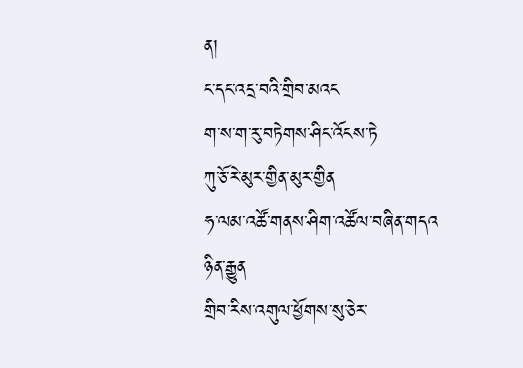ན།
ང་དང་འདྲ་བའི་གྲིབ་མའང
ག་ས་ག་རུ་བཏེགས་ཤིང་འོངས་ཏེ
ཀུ་ཅོ་རེ་མུར་གྱིན་མུར་གྱིན
ཧ་ལམ་འཚོ་གནས་ཤིག་འཚོལ་བཞིན་གདའ
ཉིན་རྒྱུན
གྲིབ་རིས་འགུལ་ཕྱོགས་སུ་ཅེར་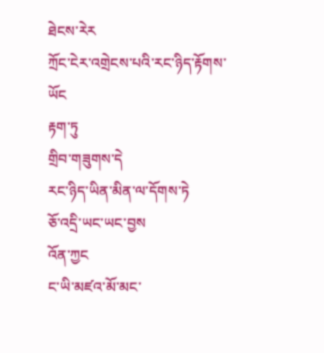ཐེངས་རེར
ཀྲོང་ངེར་འགྲེངས་པའི་རང་ཉིད་རྟོགས་ཡོང
རྟག་ཏུ
གྲིབ་གཟུགས་དེ
རང་ཉིད་ཡིན་མིན་ལ་དོགས་ཏེ
ཅོ་འདྲི་ཡང་ཡང་བྱས
འོན་ཀྱང
ང་ཡི་མཛའ་མོ་མང་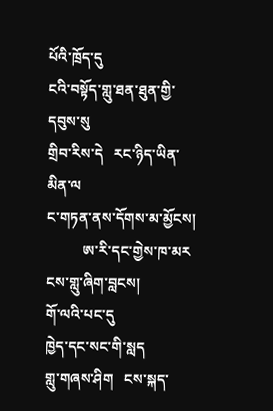པོའི་ཁྲོད་དུ
ངའི་བསྟོད་གླུ་ཐན་ཐུན་གྱི་དབུས་སུ
གྲིབ་རིས་དེ   རང་ཉིད་ཡིན་མིན་ལ
ང་གཏན་ནས་དོགས་མ་མྱོངས།
          ཨ་རི་དང་གྱེས་ཁ་མར  ངས་གླུ་ཞིག་བླངས།
གོ་ལའི་པང་དུ
ཁྱེད་དང་སང་གི་སླད
གླུ་གཞས་ཤིག   ངས་སྐད་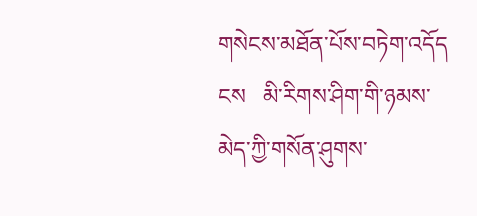གསེངས་མཐོན་པོས་བཏེག་འདོད
ངས   མི་རིགས་ཤིག་གི་ཉམས་མེད་ཀྱི་གསོན་ཤུགས་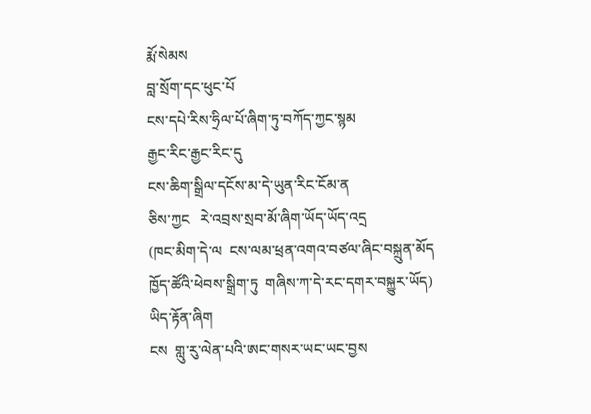རྨོ་སེམས
བླ་སྲོག་དང་ཕུང་པོ
ངས་དཔེ་རིས་ཧྲིལ་པོ་ཞིག་ཏུ་བཀོད་ཀྱང་སྙམ
རྒྱང་རིང་རྒྱང་རིང་དུ
ངས་ཆིག་སྒྲིལ་དངོས་མ་དེ་ཡུན་རིང་ངོམ་ན
ཅིས་ཀྱང   རེ་འབྲས་སྲབ་མོ་ཞིག་ཡོད་ཡོད་འདྲ
(ཁང་མིག་དེ་ལ  ངས་ལམ་ཕྲན་འགའ་བཙལ་ཞིང་བསྐྲུན་མོད
ཁྱོད་ཚོའི་ཕེབས་སྒྲིག་ཏུ  གཞིས་ཀ་དེ་རང་དགར་བསྐྱུར་ཡོད)
ཡིད་རྟོན་ཞིག
ངས  གླུ་རུ་ལེན་པའི་ཨང་གསར་ཡང་ཡང་བྱས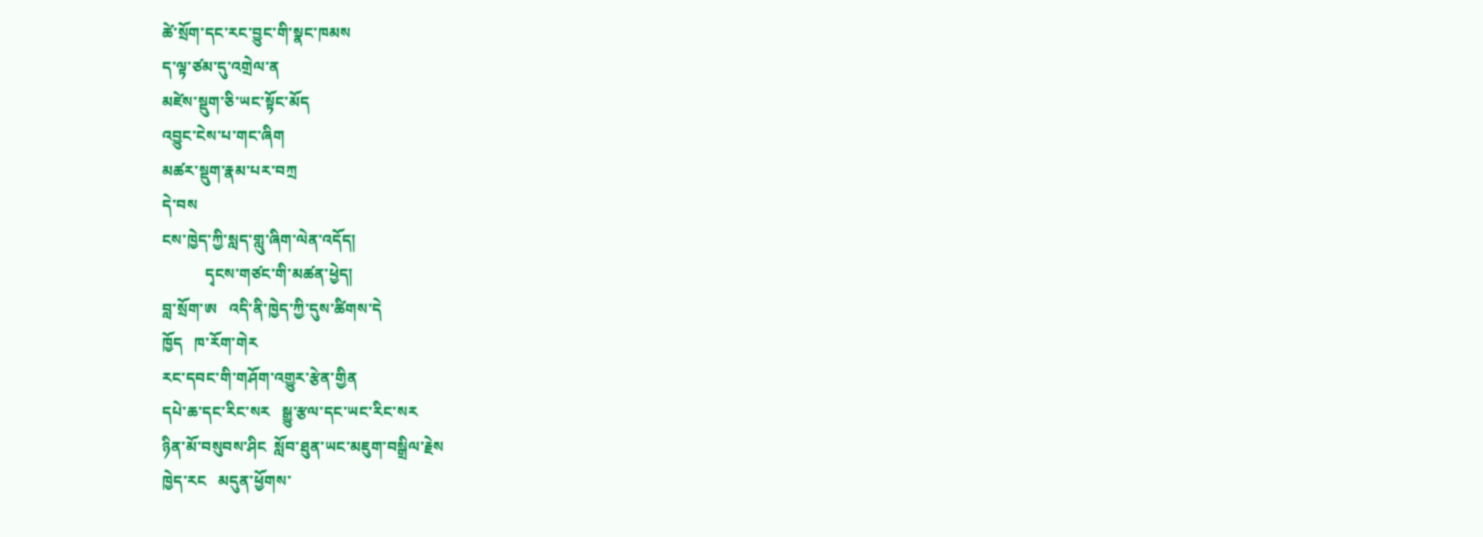ཚེ་སྲོག་དང་རང་བྱུང་གི་སྣང་ཁམས
ད་ལྟ་ཙམ་དུ་འགྲེལ་ན
མཛེས་སྡུག་ཅི་ཡང་སྟོང་མོད
འབྱུང་ངེས་པ་གང་ཞིག
མཚར་སྡུག་རྣམ་པར་བཀྲ
དེ་བས
ངས་ཁྱེད་ཀྱི་སླད་གླུ་ཞིག་ལེན་འདོད།
           དྭངས་གཙང་གི་མཚན་ཕྱེད།
བླ་སྲོག་ཨ   འདི་ནི་ཁྱེད་ཀྱི་དུས་ཚིགས་དེ
ཁྱོད   ཁ་རོག་གེར
རང་དབང་གི་གཤོག་འགྱུར་རྩེན་གྱིན
དཔེ་ཆ་དང་རིང་སར   སྒྱུ་རྩལ་དང་ཡང་རིང་སར
ཉིན་མོ་བསུབས་ཤིང  སློབ་ཐུན་ཡང་མཇུག་བསྒྲིལ་རྗེས
ཁྱེད་རང   མདུན་ཕྱོགས་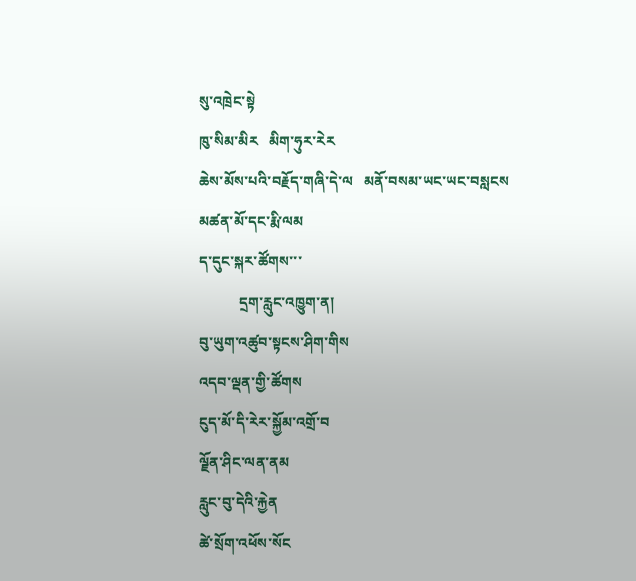སུ་འཁྲེང་སྟེ
ཁུ་སིམ་མིར   མིག་ཧུར་རེར
ཆེས་མོས་པའི་བརྗོད་གཞི་དེ་ལ   མནོ་བསམ་ཡང་ཡང་བསླངས
མཚན་མོ་དང་རྨི་ལམ
ད་དུང་སྐར་ཚོགས་་་
           དྲག་རླུང་འཁྱུག་ན།
བུ་ཡུག་འཚུབ་སྟངས་ཤིག་གིས
འདབ་ལྡན་གྱི་ཚོགས
ངུད་མོ་དི་རེར་སྐྱོམ་འགྲོ་བ
ལྗོན་ཤིང་ལན་ནམ
རླུང་བུ་དེའི་རྐྱེན
ཚེ་སྲོག་འཕོས་སོང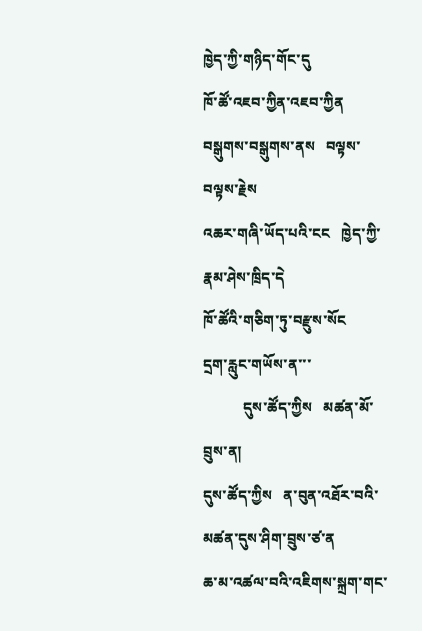ཁྱེད་ཀྱི་གཉིད་གོང་དུ
ཁོ་ཚོ་འཇབ་ཀྱིན་འཇབ་ཀྱིན
བསྒུགས་བསྒུགས་ནས   བལྟས་བལྟས་རྗེས
འཆར་གཞི་ཡོད་པའི་ངང   ཁྱེད་ཀྱི་རྣམ་ཤེས་ཁྲིད་དེ
ཁོ་ཚོའི་གཅིག་ཏུ་བརྫུས་སོང
དྲག་རླུང་གཡོས་ན་་་
           དུས་ཚོད་ཀྱིས   མཚན་མོ་བྲུས་ན།
དུས་ཚོད་ཀྱིས   ན་བུན་འཐོར་བའི་མཚན་དུས་ཤིག་བྲུས་ཙ་ན
ཆ་མ་འཚལ་བའི་འཇིགས་སྐྲག་གང་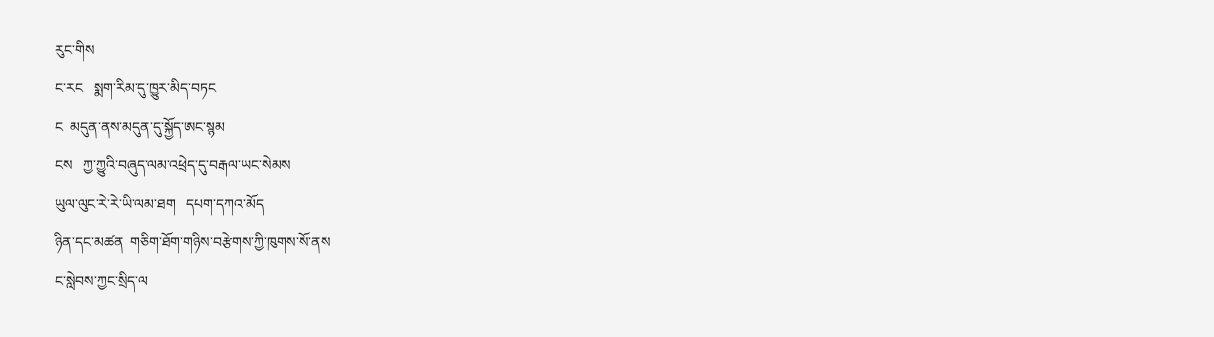རུང་གིས
ང་རང   སྨག་རིམ་དུ་ཁྱུར་མིད་བཏང
ང  མདུན་ནས་མདུན་དུ་སྐྱོད་ཨང་སྙམ
ངས   ཀྱ་ཀྱུའི་བཞུད་ལམ་འཕྲེད་དུ་བརྒལ་ཡང་སེམས
ཡུལ་ལུང་རེ་རེ་ཡི་ལམ་ཐག   དཔག་དཀའ་མོད
ཉིན་དང་མཚན  གཅིག་ཐོག་གཉིས་བརྩེགས་ཀྱི་ཁུགས་སོ་ནས
ང་སླེབས་ཀྱང་སྲིད་ལ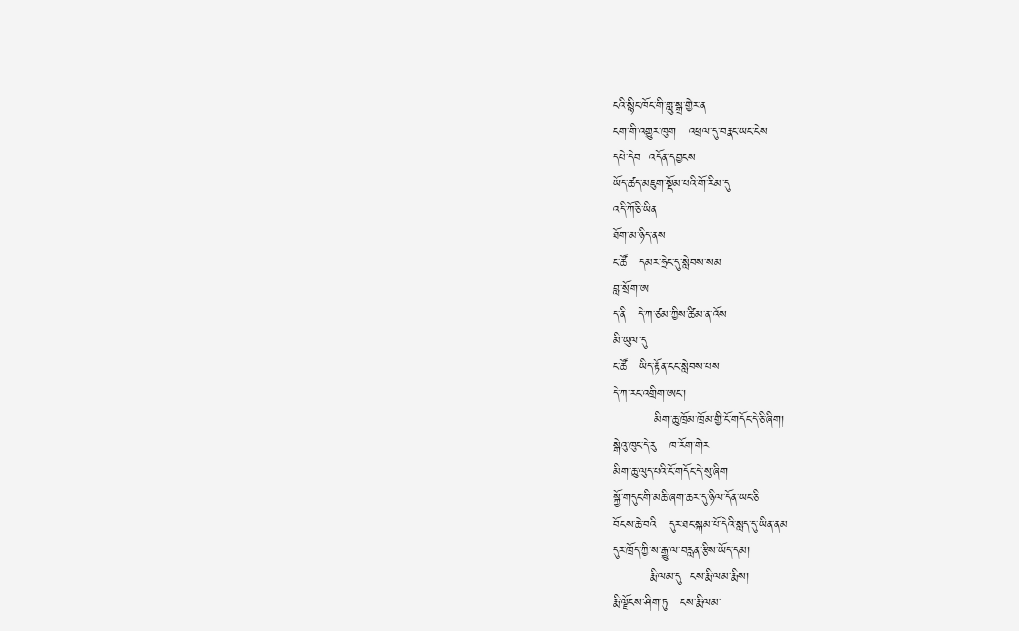ངའི་སྙིང་ཁོང་གི་གླུ་སྒྲ་གྱེར་ན
ངག་གི་འགྱུར་ཁུག   འཕྲལ་དུ་བརྣང་ཡང་ངེས
དཔེ་དེབ  འདོན་དབྱངས
ཡོད་ཚད་མཇུག་སྡོམ་པའི་གོ་རིམ་དུ
འདི་ཀོ་ཅི་ཡིན
ཐོག་མ་ཉིད་ནས
ང་ཚོ   དམར་ཧྲེང་དུ་སླེབས་སམ
བླ་སྲོག་ཨ
ད་ནི   དེ་ཀ་ཙམ་ཀྱིས་ཚིམ་ན་འོས
མི་ཡུལ་དུ
ང་ཚོ   ཡིད་རྟོན་ངང་སླེབས་པས
དེ་ཀ་རང་འགྲིག་ཨང་།
          མིག་ཆུ་ཁྲོམ་ཁྲོམ་གྱི་ངོ་གདོང་དེ་ཅི་ཞིག།
སྒེའུ་ཁུང་དེ་རུ   ཁ་རོག་གེར
མིག་ཆུ་ལུད་པའི་ངོ་གདོང་དེ་སུ་ཞིག
སྐྱོ་གདུང་གི་མཆི་ཞག་ཆར་དུ་ཉིལ་དོན་ཡང་ཅི
བོངས་ཆེ་བའི   དུར་ཐང་སྐམ་པོ་དེའི་སླད་དུ་ཡིན་ནམ
དུར་ཁྲོད་ཀྱི་ས་རྒྱུ་ལ་བརླན་རྩིས་ཡོད་དམ།
         རྨི་ལམ་དུ  ངས་རྨི་ལམ་རྨིས།
རྨི་ལྗོངས་ཤིག་ཏུ   ངས་རྨི་ལམ་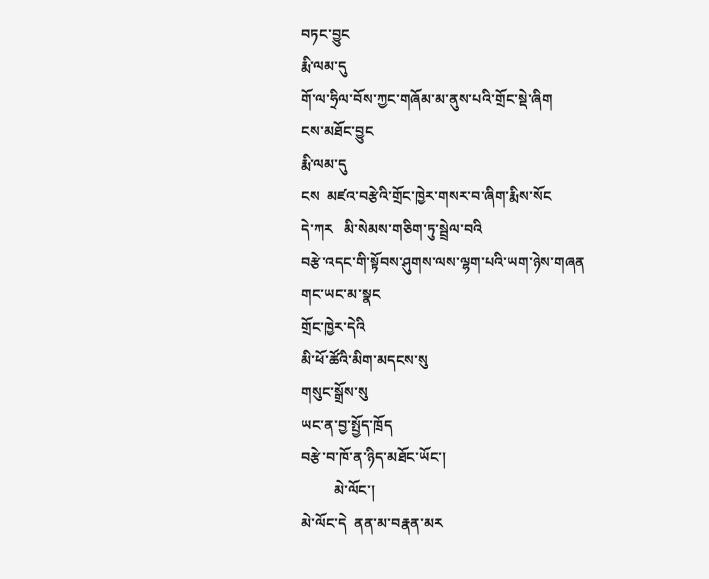བཏང་བྱུང
རྨི་ལམ་དུ
གོ་ལ་ཧྲིལ་བོས་ཀྱང་གཞོམ་མ་ནུས་པའི་གྲོང་སྡེ་ཞིག
ངས་མཐོང་བྱུང
རྨི་ལམ་དུ
ངས  མཛའ་བརྩེའི་གྲོང་ཁྱེར་གསར་བ་ཞིག་རྨིས་སོང
དེ་ཀར   མི་སེམས་གཅིག་ཏུ་སྦྲེལ་བའི
བརྩེ་འདང་གི་སྟོབས་ཤུགས་ལས་ལྷག་པའི་ཡག་ཉེས་གཞན
གང་ཡང་མ་སྣང
གྲོང་ཁྱེར་དེའི
མི་ཕོ་ཚོའི་མིག་མདངས་སུ
གསུང་སྒྲོས་སུ
ཡང་ན་བྱ་སྤྱོད་ཁྲོད
བརྩེ་བ་ཁོ་ན་ཉིད་མཐོང་ཡོང་།
         མེ་ལོང་།
མེ་ལོང་དེ  ནན་མ་བརྣན་མར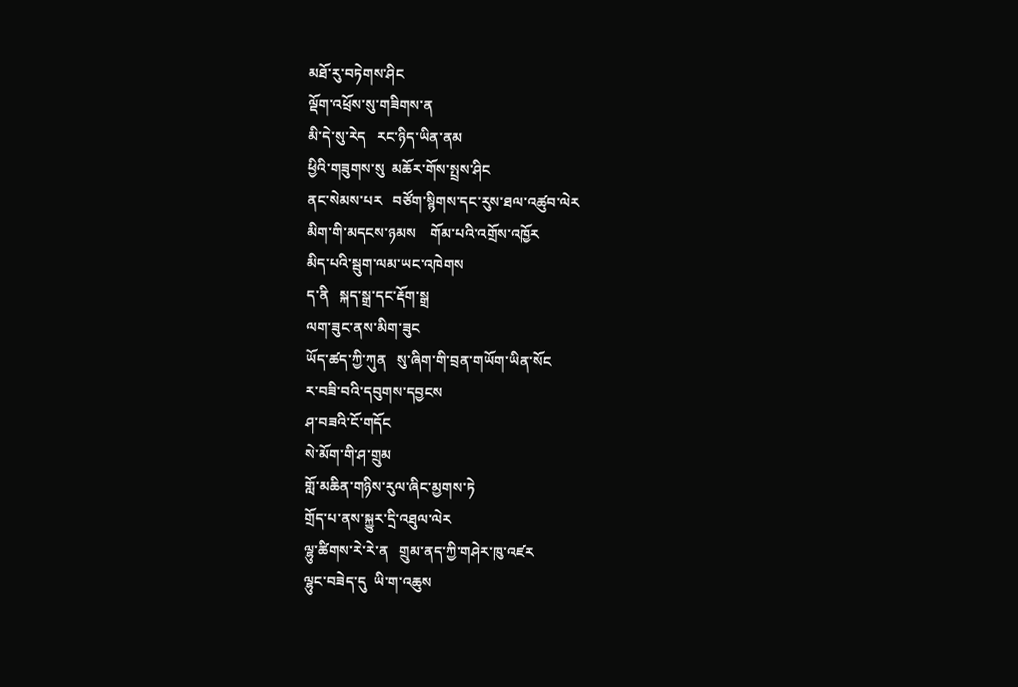མཐོ་རུ་བཏེགས་ཤིང
ལྡོག་འཕྲོས་སུ་གཟིགས་ན
མི་དེ་སུ་རེད   རང་ཉིད་ཡིན་ནམ
ཕྱིའི་གཟུགས་སུ  མཆོར་གོས་སྤྲས་ཤིང
ནང་སེམས་པར   བཙོག་སྙིགས་དང་རུས་ཐལ་འཚུབ་ལེར
མིག་གི་མདངས་ཉམས    གོམ་པའི་འགྲོས་འཁྱོར
མིད་པའི་སྦུག་ལམ་ཡང་འཁེགས
ད་ནི   སྐད་སྒྲ་དང་རྡོག་སྒྲ
ལག་ཟུང་ནས་མིག་ཟུང
ཡོད་ཚད་ཀྱི་ཀུན   སུ་ཞིག་གི་བྲན་གཡོག་ཡིན་སོང
ར་བཟི་བའི་དབུགས་དབྱངས
ཤ་བཟའི་ངོ་གདོང
སེ་མོག་གི་ཤ་གྲུམ
གློ་མཆིན་གཉིས་རུལ་ཞིང་མྱགས་ཏེ
གྲོད་པ་ནས་སྐྱུར་དྲི་འཐུལ་ལེར
ལྷུ་ཚིགས་རེ་རེ་ན   གྲུམ་ནད་ཀྱི་གཤེར་ཁུ་འཛར
ལྷུང་བཟེད་དུ  ཡི་ག་འཆུས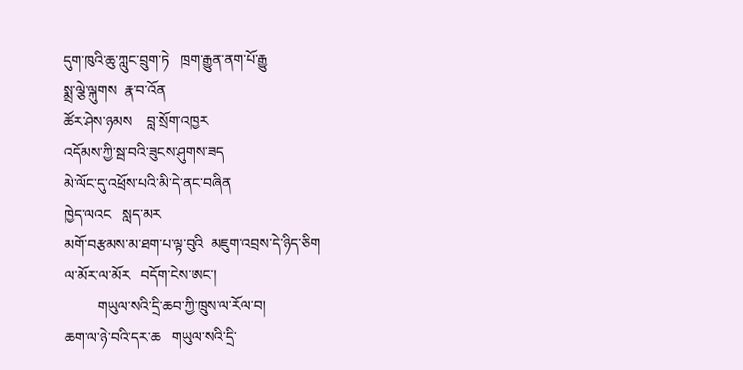དུག་ཁུའི་ཆུ་ཀླུང་བྲུག་ཏེ   ཁྲག་རྒྱུན་ནག་པོ་རྒྱུ
སྨྲ་ལྕེ་ལྐུགས  རྣ་བ་འོན
ཚོར་ཤེས་ཉམས    བླ་སྲོག་འཁྱར
འདོམས་ཀྱི་སྦ་བའི་ཟུངས་ཤུགས་ཟད
མེ་ལོང་དུ་འཕྲོས་པའི་མི་དེ་ནང་བཞིན
ཁྱེད་ལའང   སླད་མར
མགོ་བརྩམས་མ་ཐག་པ་ལྟ་བུའི  མཇུག་འབྲས་དེ་ཉིད་ཅིག
ལ་མོར་ལ་མོར   བདོག་ངེས་ཨང་།
         གཡུལ་སའི་དྲི་ཆབ་ཀྱི་ཁྲུས་ལ་རོལ་བ།
ཆག་ལ་ཉེ་བའི་དར་ཆ   གཡུལ་སའི་དྲི་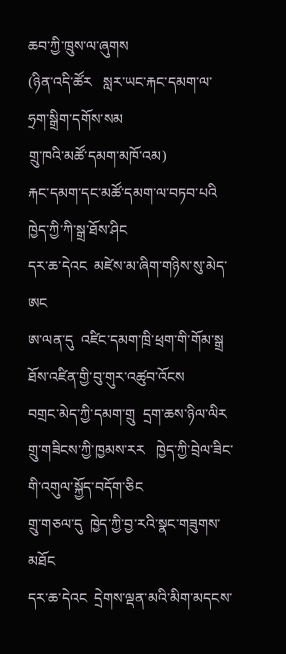ཆབ་ཀྱི་ཁྲུས་ལ་ཞུགས
(ཉིན་འདི་ཚོར   སླར་ཡང་རྐང་དམག་ལ་ཧྲག་སྒྲིག་དགོས་སམ
གྲུ་ཁའི་མཚོ་དམག་མཁོ་འམ)
རྐང་དམག་དང་མཚོ་དམག་ལ་བཏབ་པའི
ཁྱེད་ཀྱི་ཀི་སྒྲ་ཐོས་ཤིང
དར་ཆ་དེའང  མཛེས་མ་ཞིག་གཉིས་སུ་མེད་ཨང
ཨ་ལན་དུ  འཛིང་དམག་ཁྲི་ཕྲག་གི་གོམ་སྒྲ
ཐོས་འཛིན་གྱི་བུ་གུར་འཚུབ་འོངས
བགྲང་མེད་ཀྱི་དམག་གྲུ  དྲག་ཆས་ཉིལ་ལིར
གྲུ་གཟིངས་ཀྱི་ཁྱམས་རར   ཁྱེད་ཀྱི་བྲེལ་ཟིང་གི་འགུལ་སྐྱོད་བདོག་ཅིང
གྲུ་གཅལ་དུ  ཁྱེད་ཀྱི་བྱ་རའི་སྣང་གཟུགས་མཐོང
དར་ཆ་དེའང  དྲེགས་ལྡན་མའི་མིག་མདངས་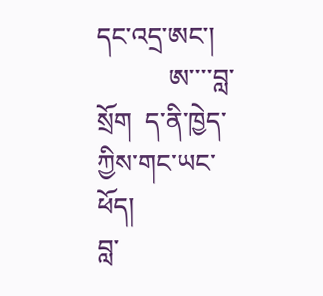དང་འདྲ་ཨང་།
           ཨ་་་་བླ་སྲོག  ད་ནི་ཁྱེད་ཀྱིས་གང་ཡང་ཕོད།
བླ་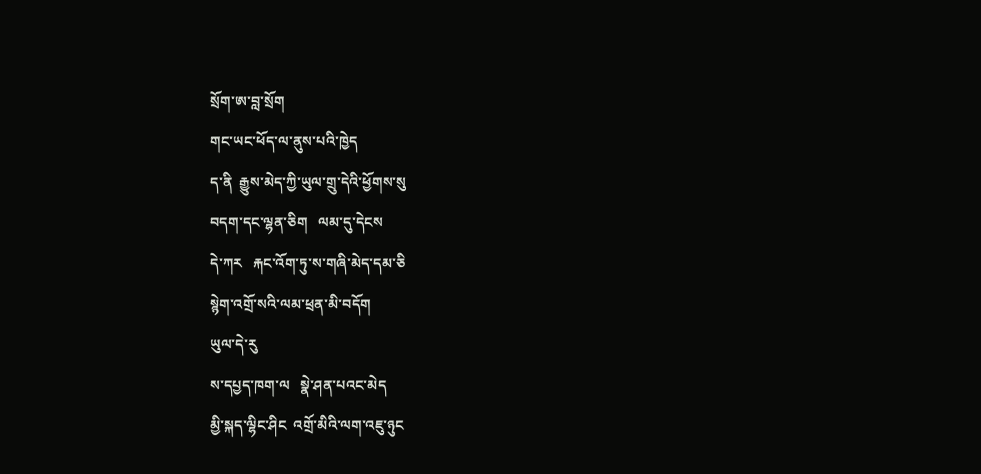སྲོག་ཨ་བླ་སྲོག
གང་ཡང་ཕོད་ལ་ནུས་པའི་ཁྱེད
ད་ནི  རྒྱུས་མེད་ཀྱི་ཡུལ་གྲུ་དེའི་ཕྱོགས་སུ
བདག་དང་ལྷན་ཅིག   ལམ་དུ་དེངས
དེ་ཀར   རྐང་འོག་ཏུ་ས་གཞི་མེད་དམ་ཅི
སྙེག་འགྲོ་སའི་ལམ་ཕྲན་མི་བདོག
ཡུལ་དེ་རུ
ས་དཔྱད་ཁག་ལ   སྣེ་ཤན་པའང་མེད
མྱི་སྐད་ལྷིང་ཤིང  འགྲོ་མིའི་ལག་འཇུ་ཉུང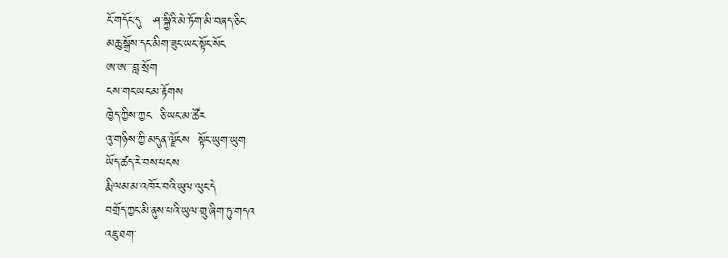ངོ་གདོང་དུ   ཤ་སྐྱིའི་མེ་ཏོག་མི་བཞད་ཅིང
མཆུ་སྒྲོས་དང་མིག་ཟུང་ཡང་སྟོང་སོང
ཨ་ཨ་་་བླ་སྲོག
ངས་གང་ཡང་མ་རྟོགས
ཁྱེད་ཀྱིས་ཀྱང  ཅི་ཡང་མ་ཚོར
འུ་གཉིས་ཀྱི་མདུན་ལྗོངས  སྟོང་ཡུག་ཡུག
ཡོད་ཚད་རེ་བས་ཕངས
རྨི་ལམ་མ་འཁོར་བའི་ཡུལ་ལུང་དེ
བགྲོད་ཀྱང་མི་ནུས་པའི་ཡུལ་གྲུ་ཞིག་ཏུ་གདའ
འཇུ་ཐག་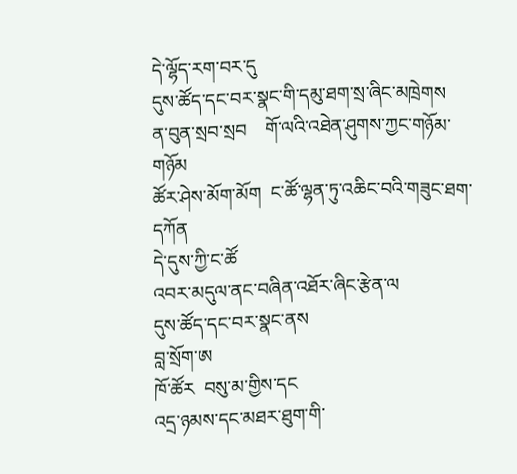དེ་ལྷོད་རག་བར་དུ
དུས་ཚོད་དང་བར་སྣང་གི་དམུ་ཐག་སྲ་ཞིང་མཁྲེགས
ན་བུན་སྲབ་སྲབ    གོ་ལའི་འཐེན་ཤུགས་ཀྱང་གཉོམ་གཉོམ
ཚོར་ཤེས་མོག་མོག  ང་ཚོ་ལྷན་ཏུ་འཆིང་བའི་གཟུང་ཐག་དཀོན
དེ་དུས་ཀྱི་ང་ཚོ
འབར་མདུལ་ནང་བཞིན་འཐོར་ཞིང་རྩེན་ལ
དུས་ཚོད་དང་བར་སྣང་ནས
བླ་སྲོག་ཨ
ཁོ་ཚོར  བསུ་མ་གྱིས་དང
འདྲ་ཉམས་དང་མཐར་ཐུག་གི་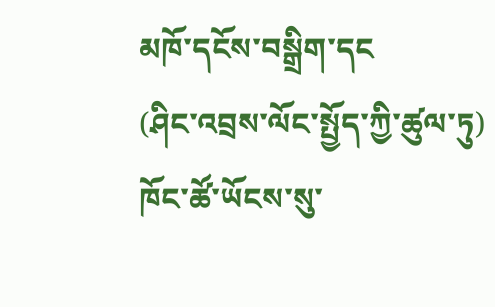མཁོ་དངོས་བསྒྲིག་དང
(ཤིང་འབྲས་ལོང་སྤྱོད་ཀྱི་ཚུལ་ཏུ)
ཁོང་ཚོ་ཡོངས་སུ་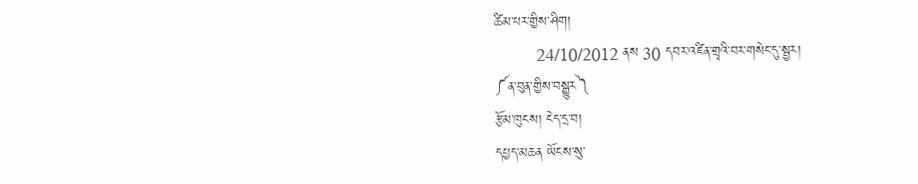ཚིམ་པར་གྱིས་ཤིག།
         24/10/2012 ནས 30 དབར་འཛིན་གྲྭའི་བར་གསེང་དུ་སྦྱར།
༼ན་བུན་གྱིས་བསྒྱུར༽
རྩོམ་ཁུངས། ངེད་དྲ་བ།
དཔྱད་མཆན ཡོངས་སུ་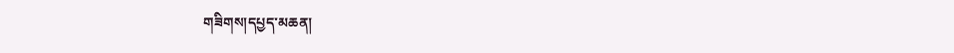གཟིགས།དཔྱད་མཆན།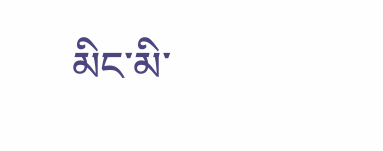མིང་མི་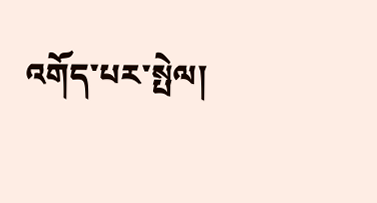འགོད་པར་སྤེལ།